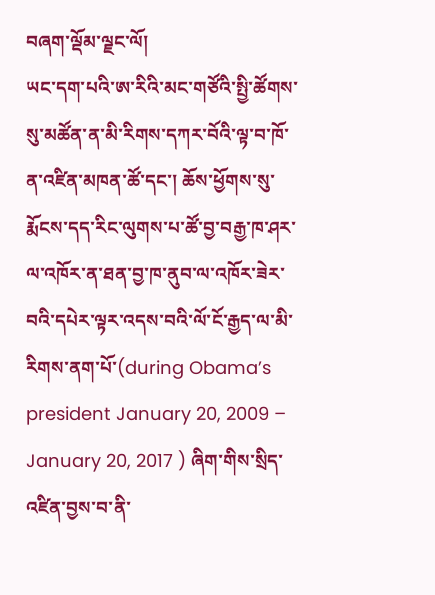བཞག་ལྡོམ་ལྗང་ལོ།
ཡང་དག་པའི་ཨ་རིའི་མང་གཙོའི་སྤྱི་ཚོགས་སུ་མཚོན་ན་མི་རིགས་དཀར་བོའི་ལྟ་བ་ཁོ་ན་འཛིན་མཁན་ཚོ་དང་། ཆོས་ཕྱོགས་སུ་རྨོངས་དད་རིང་ལུགས་པ་ཚོ་བྱ་བརྒྱ་ཁ་ཤར་ལ་འཁོར་ན་ཐན་བྱ་ཁ་ནུབ་ལ་འཁོར་ཟེར་བའི་དཔེར་ལྟར་འདས་བའི་ལོ་ངོ་རྒྱད་ལ་མི་རིགས་ནག་པོ་(during Obama’s president January 20, 2009 – January 20, 2017 ) ཞིག་གིས་སྲིད་འཛིན་བྱས་བ་ནི་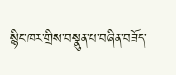སྙིང་ཁར་གྲིས་བསྣུན་པ་བཞིན་བཟོད་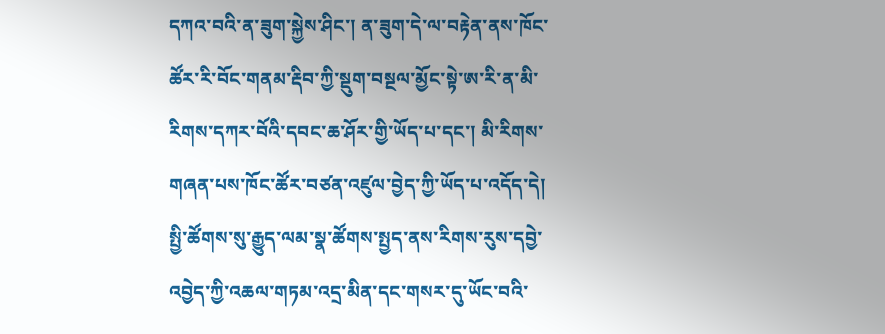དཀའ་བའི་ན་ཟུག་སྐྱེས་ཤིང་། ན་ཟུག་དེ་ལ་བརྟེན་ནས་ཁོང་ཚོར་རི་བོང་གནམ་རྡིབ་ཀྱི་སྡུག་བསྔལ་མྱོང་སྟེ་ཨ་རི་ན་མི་རིགས་དཀར་བོའི་དབང་ཆ་ཤོར་གྱི་ཡོད་པ་དང་། མི་རིགས་གཞན་པས་ཁོང་ཚོར་བཙན་འཛུལ་བྱེད་ཀྱི་ཡོད་པ་འདོད་དེ། སྤྱི་ཚོགས་སུ་རྒྱུད་ལམ་སྣ་ཚོགས་སྤྱད་ནས་རིགས་རུས་དབྱེ་འབྱེད་ཀྱི་འཆལ་གཏམ་འདྲ་མིན་དང་གསར་དུ་ཡོང་བའི་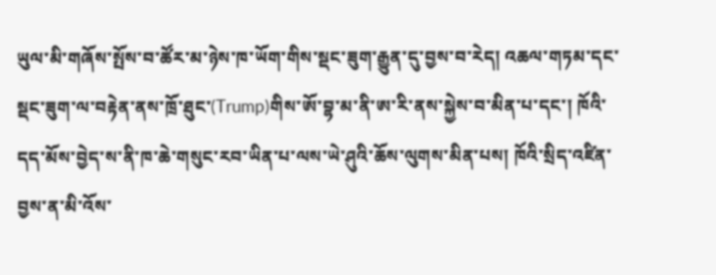ཡུལ་མི་གཞོས་སྤོས་བ་ཚོར་མ་ཉེས་ཁ་ཡོག་གིས་སྡང་ཟུག་རྒྱུན་དུ་བྱས་བ་རེད། འཆལ་གཏམ་དང་སྡང་ཟུག་ལ་བརྟེན་ནས་ཁྲོ་ཐུང་(Trump)གིས་ཨོ་བྷ་མ་ནི་ཨ་རི་ནས་སྐྱེས་བ་མིན་པ་དང་། ཁོའི་དད་མོས་བྱེད་ས་ནི་ཁ་ཆེ་གསུང་རབ་ཡིན་པ་ལས་ཡེ་ཤུའི་ཆོས་ལུགས་མིན་པས། ཁོའི་སྲིད་འཛིན་བྱས་ན་མི་འོས་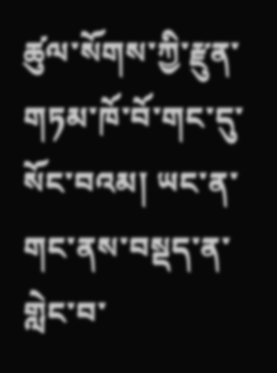ཚུལ་སོགས་ཀྱི་རྫུན་གཏམ་ཁོ་བོ་གང་དུ་སོང་བའམ། ཡང་ན་གང་ནས་བསྡད་ན་གླེང་བ་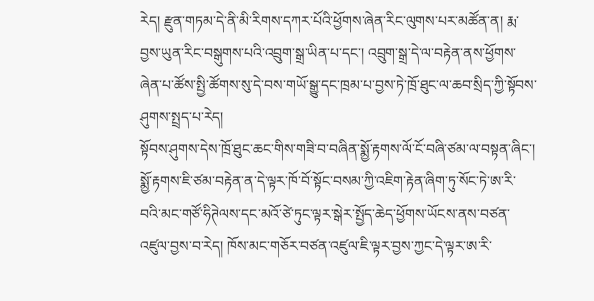རེད། རྫུན་གཏམ་དེ་ནི་མི་རིགས་དཀར་པོའི་ཕྱོགས་ཞེན་རིང་ལུགས་པར་མཚོན་ན། རྨ་བྱས་ཡུན་རིང་བསྒུགས་པའི་འབྲུག་སྒྲ་ཡིན་པ་དང་། འབྲུག་སྒྲ་དེ་ལ་བརྟེན་ནས་ཕྱོགས་ཞེན་པ་ཚོས་སྤྱི་ཚོགས་སུ་དེ་བས་གཡོ་སྒྱུ་དང་ཁྲམ་པ་བྱས་ཏེ་ཁྲོ་ཐུང་ལ་ཆབ་སྲིད་ཀྱི་སྟོབས་ཤུགས་སྤྲད་པ་རེད།
སྟོབས་ཤུགས་དེས་ཁྲོ་ཐུང་ཆང་གིས་གཟི་བ་བཞིན་སྨྱོ་རྟགས་ལོ་ངོ་བཞི་ཙམ་ལ་བསྟན་ཞིང་། སྨྱོ་རྟགས་ཇི་ཙམ་བརྟེན་ན་དེ་ལྟར་ཁོ་བོ་སྟོང་བསམ་ཀྱི་འཇིག་རྟེན་ཞིག་ཏུ་སོང་ཏེ་ཨ་རི་བའི་མང་གཙོ་ཧིཊེལས་དང་མའོ་ཙེ་ཏུང་ལྟར་སྒེར་སྤྱོད་ཆེད་ཕྱོགས་ཡོངས་ནས་བཙན་འཛུལ་བྱས་བ་རེད། ཁོས་མང་གཅོར་བཙན་འཛུལ་ཇི་ལྟར་བྱས་ཀྱང་དེ་ལྟར་ཨ་རི་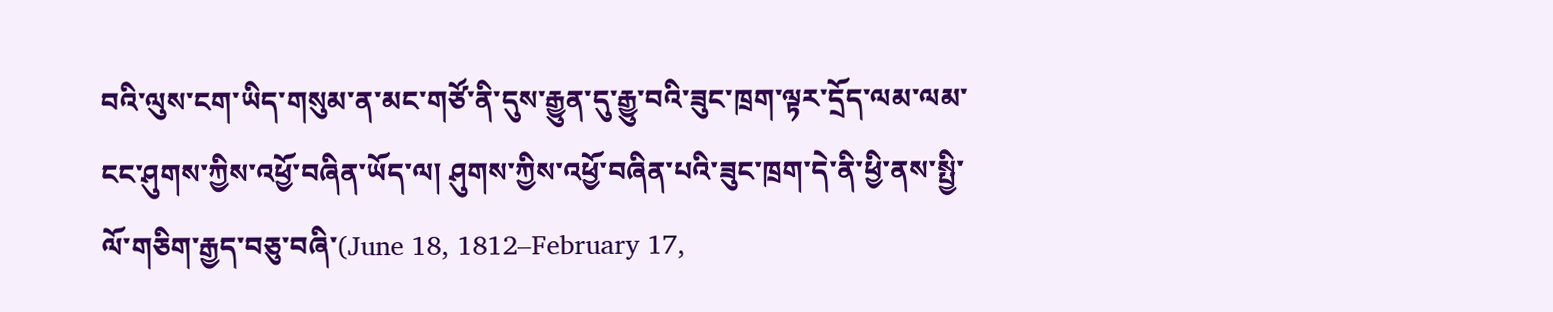བའི་ལུས་ངག་ཡིད་གསུམ་ན་མང་གཙོ་ནི་དུས་རྒྱུན་དུ་རྒྱུ་བའི་ཟུང་ཁྲག་ལྟར་དྲོད་ལམ་ལམ་ངང་ཤུགས་ཀྱིས་འཕྱོ་བཞིན་ཡོད་ལ། ཤུགས་ཀྱིས་འཕྱོ་བཞིན་པའི་ཟུང་ཁྲག་དེ་ནི་ཕྱི་ནས་སྤྱི་ལོ་གཅིག་རྒྱད་བཅུ་བཞི་(June 18, 1812–February 17,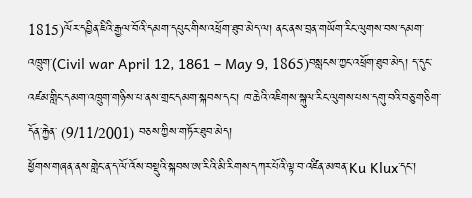1815)ལོར་དབྱིན་ཇིའི་རྒྱལ་བོའི་དམག་དཔུང་གིས་འཕྲོག་ཐུབ་མེད་ལ། ནང་ནས་བྲན་གཡོག་རིང་ལུགས་བས་དམག་འཁྲུག་(Civil war April 12, 1861 – May 9, 1865)བསླངས་ཀྱང་འཕྲོག་ཐུབ་མེད། ད་དུང་འཛམ་གླིང་དམག་འཁྲུག་གཉིས་པ་ནས་གྲང་དམག་སྐབས་དང་། ཁ་ཆེའི་འཇིགས་སྐུལ་རིང་ལུགས་པས་དགུ་བའི་བཅུ་གཅིག་དོན་རྐྱེན་ (9/11/2001) བཅས་ཀྱིས་གཏོར་ཐུབ་མེད།
ཕྱོགས་གཞན་ནས་གླེང་ན་ད་ལོ་འོས་བསྡུའི་སྐབས་ཨ་རིའི་མི་རིགས་དཀར་པོའི་ལྟ་བ་འཛིན་མཁན་Ku Klux་དང་།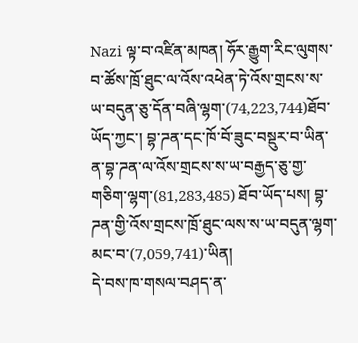Nazi ལྟ་བ་འཛིན་མཁན། ཧོར་རྒྱུག་རིང་ལུགས་བ་ཚོས་ཁྲོ་ཐུང་ལ་འོས་འཕེན་ཏེ་འོས་གྲངས་ས་ཡ་བདུན་ཅུ་དོན་བཞི་ལྷག་(74,223,744)ཐོབ་ཡོད་ཀྱང་། བྷ་ཌན་དང་ཁོ་བོ་ཟུང་བསྡུར་བ་ཡིན་ན་བྷ་ཌན་ལ་འོས་གྲངས་ས་ཡ་བརྒྱད་ཅུ་གྱ་གཅིག་ལྷག་(81,283,485) ཐོབ་ཡོད་པས། བྷ་ཌན་གྱི་འོས་གྲངས་ཁྲོ་ཐུང་ལས་ས་ཡ་བདུན་ལྷག་མང་བ་(7,059,741)་ཡིན།
དེ་བས་ཁ་གསལ་བཤད་ན་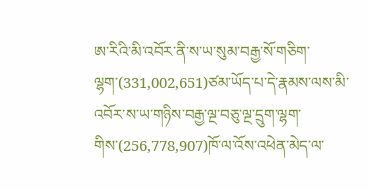ཨ་རིའི་མི་འབོར་ནི་ས་ཡ་སུམ་བརྒྱ་སོ་གཅིག་ལྷག་(331,002,651)ཙམ་ཡོད་པ་དེ་རྣམས་ལས་མི་འབོར་ས་ཡ་གཉིས་བརྒྱ་ལྔ་བཅུ་ལྔ་དྲུག་ལྷག་གིས་(256,778,907)ཁོ་ལ་འོས་འཕེན་མེད་ལ་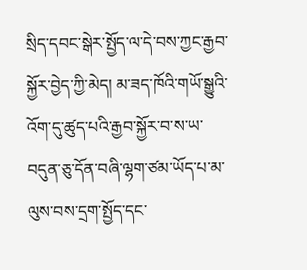སྲིད་དབང་སྒེར་སྤྱོད་ལ་དེ་བས་ཀྱང་རྒྱབ་སྐྱོར་བྱེད་ཀྱི་མེད། མ་ཟད་ཁོའི་གཡོ་སྒྱུའི་འོག་དུ་ཚུད་པའི་རྒྱབ་སྐྱོར་བ་ས་ཡ་བདུན་ཅུ་དོན་བཞི་ལྷག་ཙམ་ཡོད་པ་མ་ལུས་བས་དྲག་སྤྱོད་དང་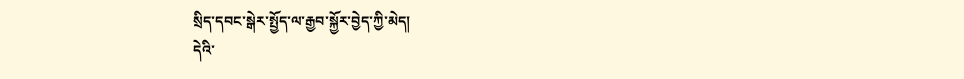སྲིད་དབང་སྒེར་སྤྱོད་ལ་རྒྱབ་སྐྱོར་བྱེད་ཀྱི་མེད།
དེའི་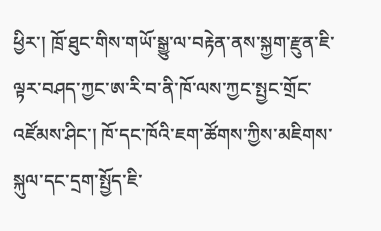ཕྱིར་། ཁྲོ་ཐུང་གིས་གཡོ་སྒྱུ་ལ་བརྟེན་ནས་སྐྱག་རྫུན་ཇི་ལྟར་བཤད་ཀྱང་ཨ་རི་བ་ནི་ཁོ་ལས་ཀྱང་སྤྱང་གྲོང་འཛོམས་ཤིང་། ཁོ་དང་ཁོའི་ཇག་ཚོགས་ཀྱིས་མཇིགས་སྐུལ་དང་དྲག་སྤྱོད་ཇི་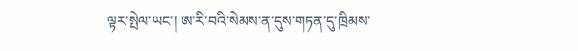ལྟར་སྤེལ་ཡང་། ཨ་རི་བའི་སེམས་ན་དུས་གཏན་དུ་ཁྲིམས་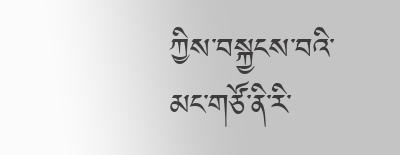ཀྱིས་བསྐྱངས་བའི་མང་གཙོ་ནི་རི་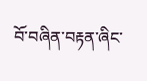བོ་བཞིན་བརྟན་ཞིང་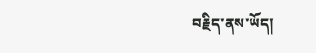བརྗིད་ནས་ཡོད།